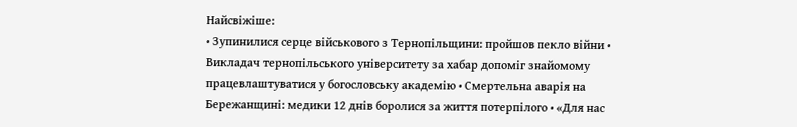Найсвіжіше:
• Зупинилися серце військового з Тернопільщини: пройшов пекло війни • Викладач тернопільського університету за хабар допоміг знайомому працевлаштуватися у богословську академію • Смертельна аварія на Бережанщині: медики 12 днів боролися за життя потерпілого • «Для нас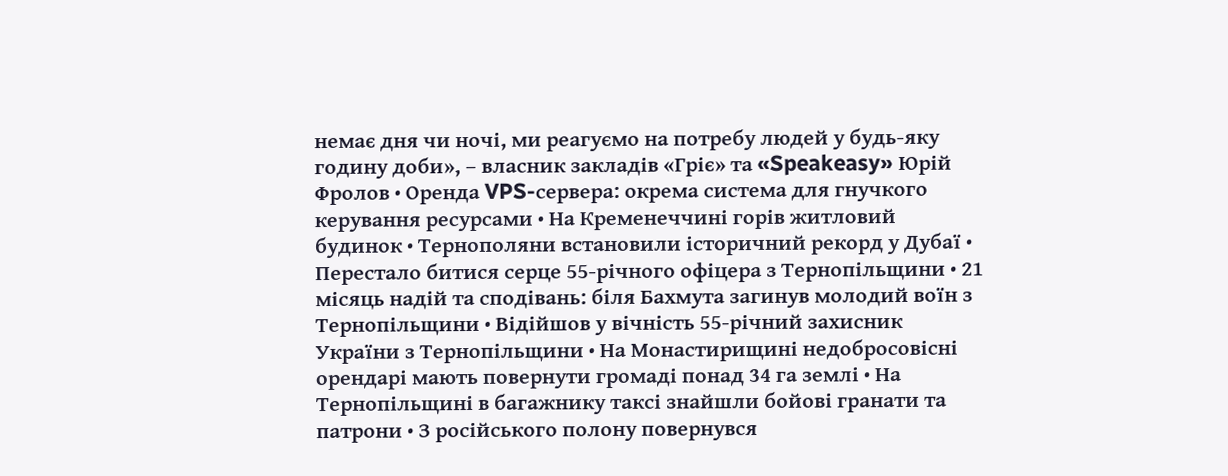немає дня чи ночі, ми реагуємо на потребу людей у будь-яку годину доби», – власник закладів «Гріє» та «Speakeasy» Юрій Фролов • Оренда VPS-сервера: окрема система для гнучкого керування ресурсами • На Кременеччині горів житловий будинок • Тернополяни встановили історичний рекорд у Дубаї • Перестало битися серце 55-річного офіцера з Тернопільщини • 21 місяць надій та сподівань: біля Бахмута загинув молодий воїн з Тернопільщини • Відійшов у вічність 55-річний захисник України з Тернопільщини • На Монастирищині недобросовісні орендарі мають повернути громаді понад 34 га землі • На Тернопільщині в багажнику таксі знайшли бойові гранати та патрони • З російського полону повернувся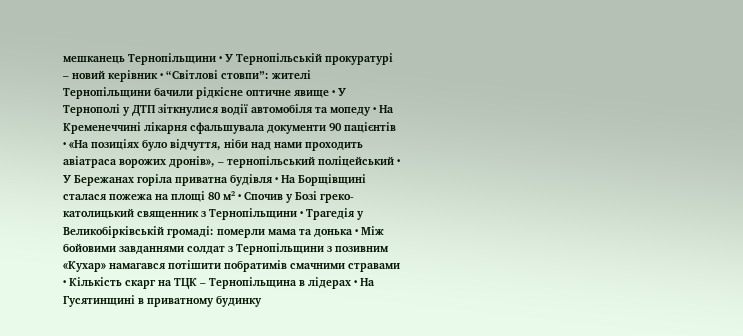мешканець Тернопільщини • У Тернопільській прокуратурі – новий керівник • “Світлові стовпи”: жителі Тернопільщини бачили рідкісне оптичне явище • У Тернополі у ДТП зіткнулися водії автомобіля та мопеду • На Кременеччині лікарня сфальшувала документи 90 пацієнтів • «На позиціях було відчуття, ніби над нами проходить авіатраса ворожих дронів», – тернопільський поліцейський • У Бережанах горіла приватна будівля • На Борщівщині сталася пожежа на площі 80 м² • Спочив у Бозі греко-католицький священник з Тернопільщини • Трагедія у Великобірківській громаді: померли мама та донька • Між бойовими завданнями солдат з Тернопільщини з позивним «Кухар» намагався потішити побратимів смачними стравами • Кількість скарг на ТЦК – Тернопільщина в лідерах • На Гусятинщині в приватному будинку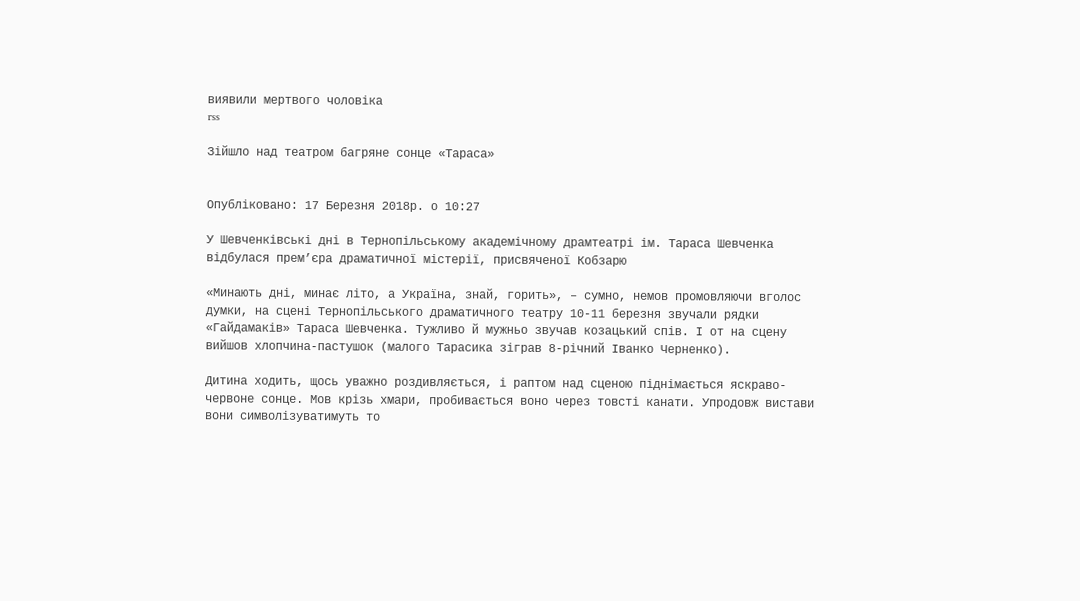виявили мертвого чоловіка
rss

Зійшло над театром багряне сонце «Тараса»


Опубліковано: 17 Березня 2018р. о 10:27

У Шевченківські дні в Тернопільському академічному драмтеатрі ім. Тараса Шевченка відбулася прем’єра драматичної містерії, присвяченої Кобзарю

«Минають дні, минає літо, а Україна, знай, горить», – сумно, немов промовляючи вголос думки, на сцені Тернопільського драматичного театру 10-11 березня звучали рядки «Гайдамаків» Тараса Шевченка. Тужливо й мужньо звучав козацький спів. І от на сцену вийшов хлопчина-пастушок (малого Тарасика зіграв 8-річний Іванко Черненко).

Дитина ходить, щось уважно роздивляється, і раптом над сценою піднімається яскраво-червоне сонце. Мов крізь хмари, пробивається воно через товсті канати. Упродовж вистави вони символізуватимуть то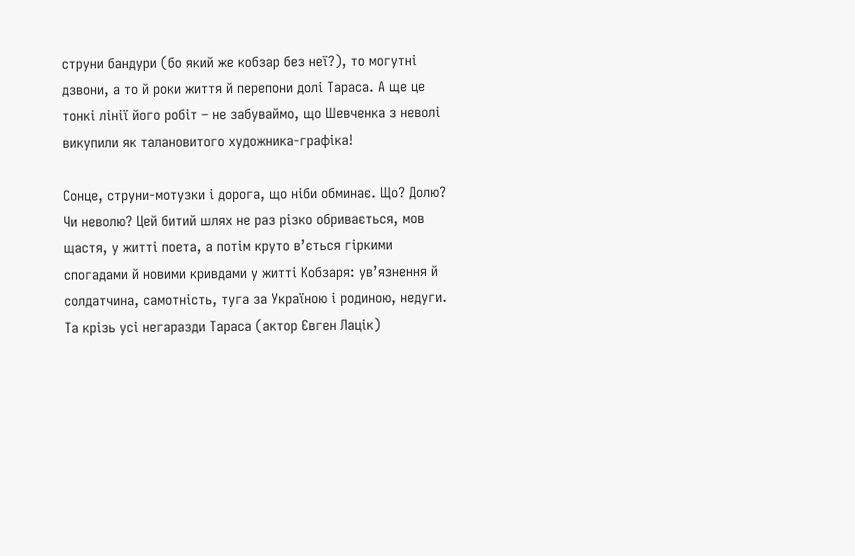струни бандури (бо який же кобзар без неї?), то могутні дзвони, а то й роки життя й перепони долі Тараса. А ще це тонкі лінії його робіт – не забуваймо, що Шевченка з неволі викупили як талановитого художника-графіка!

Сонце, струни-мотузки і дорога, що ніби обминає. Що? Долю? Чи неволю? Цей битий шлях не раз різко обривається, мов щастя, у житті поета, а потім круто в’ється гіркими спогадами й новими кривдами у житті Кобзаря: ув’язнення й солдатчина, самотність, туга за Україною і родиною, недуги. Та крізь усі негаразди Тараса (актор Євген Лацік)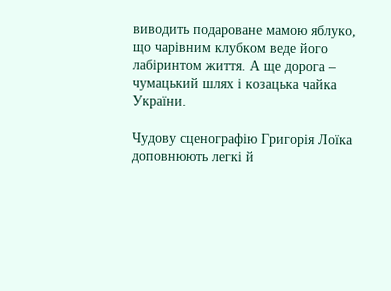виводить подароване мамою яблуко, що чарівним клубком веде його лабіринтом життя. А ще дорога – чумацький шлях і козацька чайка України.

Чудову сценографію Григорія Лоїка доповнюють легкі й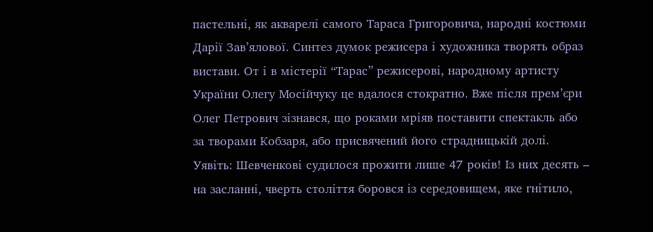пастельні, як акварелі самого Тараса Григоровича, народні костюми Дарії Зав’ялової. Синтез думок режисера і художника творять образ вистави. От і в містерії “Тарас” режисерові, народному артисту України Олегу Мосійчуку це вдалося стократно. Вже після прем’єри Олег Петрович зізнався, що роками мріяв поставити спектакль або за творами Кобзаря, або присвячений його страдницькій долі. Уявіть: Шевченкові судилося прожити лише 47 років! Із них десять – на засланні, чверть століття боровся із середовищем, яке гнітило,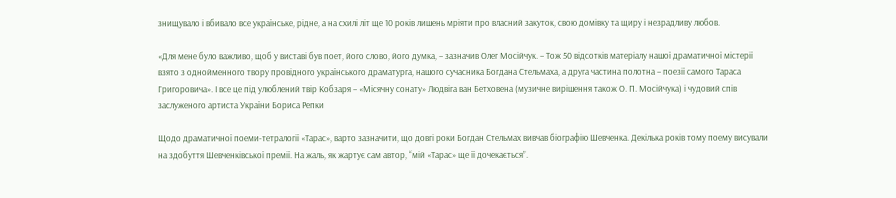знищувало і вбивало все українське, рідне, а на схилі літ ще 10 років лишень мріяти про власний закуток, свою домівку та щиру і незрадливу любов.

«Для мене було важливо, щоб у виставі був поет, його слово, його думка, – зазначив Олег Мосійчук. – Тож 50 відсотків матеріалу нашої драматичної містерії взято з однойменного твору провідного українського драматурга, нашого сучасника Богдана Стельмаха, а друга частина полотна – поезії самого Тараса Григоровича». І все це під улюблений твір Кобзаря – «Місячну сонату» Людвіга ван Бетховена (музичне вирішення також О. П. Мосійчука) і чудовий спів заслуженого артиста України Бориса Репки

Щодо драматичної поеми-тетралогії «Тарас», варто зазначити, що довгі роки Богдан Стельмах вивчав біографію Шевченка. Декілька років тому поему висували на здобуття Шевченківської премії. На жаль, як жартує сам автор, “мій «Тарас» ще її дочекається”.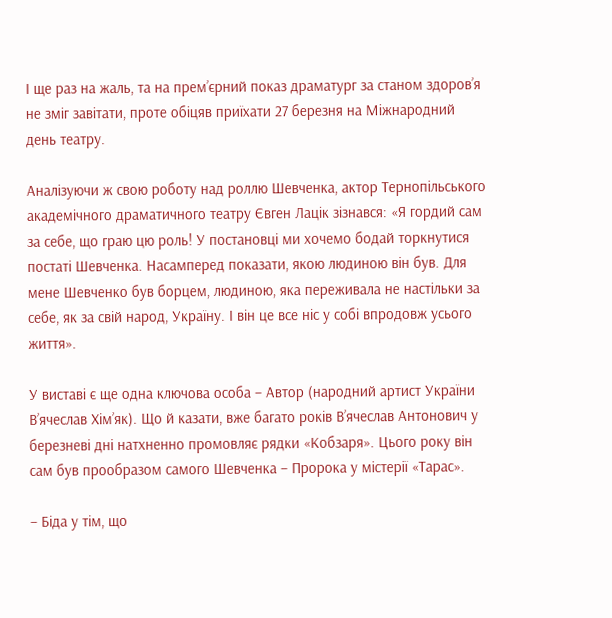І ще раз на жаль, та на прем’єрний показ драматург за станом здоров’я не зміг завітати, проте обіцяв приїхати 27 березня на Міжнародний день театру.

Аналізуючи ж свою роботу над роллю Шевченка, актор Тернопільського академічного драматичного театру Євген Лацік зізнався: «Я гордий сам за себе, що граю цю роль! У постановці ми хочемо бодай торкнутися постаті Шевченка. Насамперед показати, якою людиною він був. Для мене Шевченко був борцем, людиною, яка переживала не настільки за себе, як за свій народ, Україну. І він це все ніс у собі впродовж усього життя».

У виставі є ще одна ключова особа – Автор (народний артист України В’ячеслав Хім’як). Що й казати, вже багато років В’ячеслав Антонович у березневі дні натхненно промовляє рядки «Кобзаря». Цього року він сам був прообразом самого Шевченка – Пророка у містерії «Тарас».

– Біда у тім, що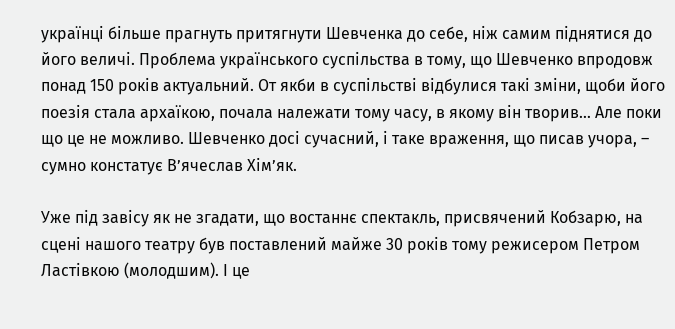українці більше прагнуть притягнути Шевченка до себе, ніж самим піднятися до його величі. Проблема українського суспільства в тому, що Шевченко впродовж понад 150 років актуальний. От якби в суспільстві відбулися такі зміни, щоби його поезія стала архаїкою, почала належати тому часу, в якому він творив… Але поки що це не можливо. Шевченко досі сучасний, і таке враження, що писав учора, – сумно констатує В’ячеслав Хім’як.

Уже під завісу як не згадати, що востаннє спектакль, присвячений Кобзарю, на сцені нашого театру був поставлений майже 30 років тому режисером Петром Ластівкою (молодшим). І це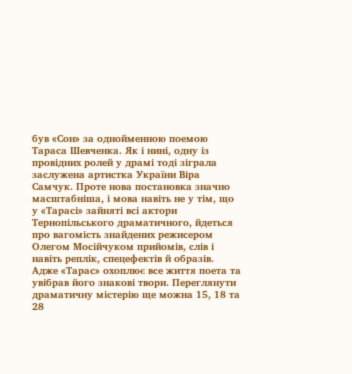був «Сон» за однойменною поемою Тараса Шевченка. Як і нині, одну із провідних ролей у драмі тоді зіграла заслужена артистка України Віра Самчук. Проте нова постановка значно масштабніша, і мова навіть не у тім, що у «Тарасі» зайняті всі актори Тернопільського драматичного, йдеться про вагомість знайдених режисером Олегом Мосійчуком прийомів, слів і навіть реплік, спецефектів й образів. Адже «Тарас» охоплює все життя поета та увібрав його знакові твори. Переглянути драматичну містерію ще можна 15, 18 та 28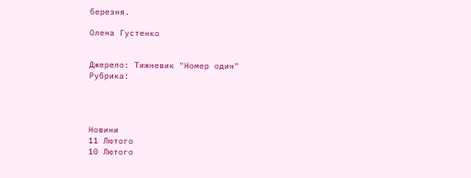березня.

Олена Густенко


Джерело: Тижневик "Номер один"
Рубрика:




Новини
11 Лютого
10 Лютого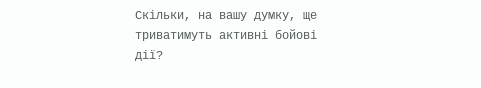Скільки, на вашу думку, ще триватимуть активні бойові дії?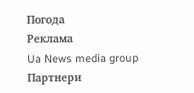Погода
Реклама
Ua News media group
Партнери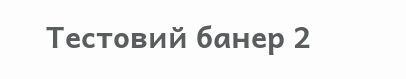Тестовий банер 2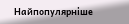Найпопулярніше